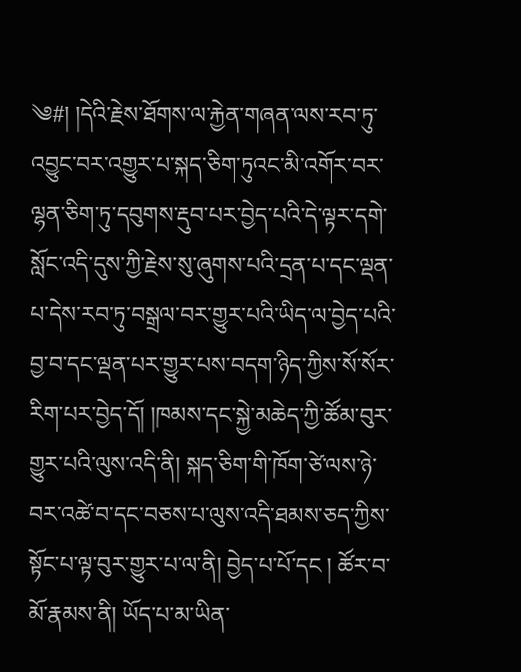༄#། །དེའི་རྗེས་ཐོགས་ལ་རྐྱེན་གཞན་ལས་རབ་ཏུ་འབྱུང་བར་འགྱུར་པ་སྐད་ཅིག་ཏུའང་མི་འགོར་བར་ལྷན་ཅིག་ཏུ་དབུགས་རྡུབ་པར་བྱེད་པའི་དེ་ལྟར་དགེ་སློང་འདི་དུས་ཀྱི་རྗེས་སུ་ཞུགས་པའི་དྲན་པ་དང་ལྡན་པ་དེས་རབ་ཏུ་བསྒྲལ་བར་གྱུར་པའི་ཡིད་ལ་བྱེད་པའི་བྱ་བ་དང་ལྡན་པར་གྱུར་པས་བདག་ཉིད་ཀྱིས་སོ་སོར་རིག་པར་བྱེད་དོ། །ཁམས་དང་སྐྱེ་མཆེད་ཀྱི་ཚོམ་བུར་གྱུར་པའི་ལུས་འདི་ནི། སྐད་ཅིག་གི་ཁོག་ཙེ་ལས་ཉེ་བར་འཚེ་བ་དང་བཅས་པ་ལུས་འདི་ཐམས་ཅད་ཀྱིས་སྟོང་པ་ལྟ་བུར་གྱུར་པ་ལ་ནི། བྱེད་པ་པོ་དང ། ཚོར་བ་མོ་རྣམས་ནི། ཡོད་པ་མ་ཡིན་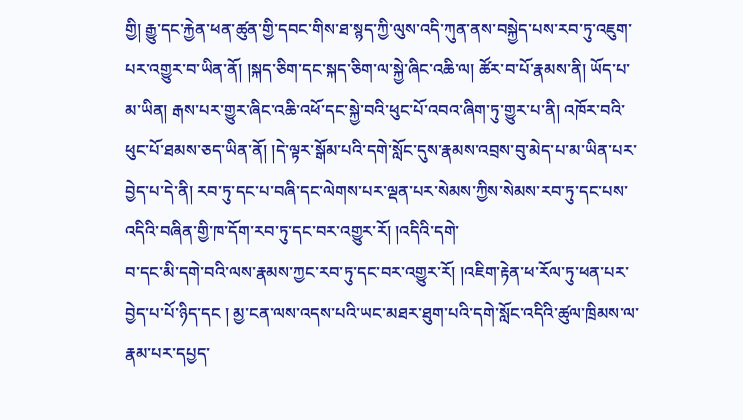གྱི། རྒྱུ་དང་རྐྱེན་ཕན་ཚུན་གྱི་དབང་གིས་ཐ་སྙད་ཀྱི་ལུས་འདི་ཀུན་ནས་བསྐྱེད་པས་རབ་ཏུ་འཇུག་པར་འགྱུར་བ་ཡིན་ནོ། །སྐད་ཅིག་དང་སྐད་ཅིག་ལ་སྐྱེ་ཞིང་འཆི་ལ། ཚོར་བ་པོ་རྣམས་ནི། ཡོད་པ་མ་ཡིན། རྒས་པར་གྱུར་ཞིང་འཆི་འཕོ་དང་སྐྱེ་བའི་ཕུང་པོ་འབའ་ཞིག་ཏུ་གྱུར་པ་ནི། འཁོར་བའི་ཕུང་པོ་ཐམས་ཅད་ཡིན་ནོ། །དེ་ལྟར་སྒོམ་པའི་དགེ་སློང་དུས་རྣམས་འབྲས་བུ་མེད་པ་མ་ཡིན་པར་བྱེད་པ་དེ་ནི། རབ་ཏུ་དང་པ་བཞི་དང་ལེགས་པར་ལྡན་པར་སེམས་ཀྱིས་སེམས་རབ་ཏུ་དང་པས་འདིའི་བཞིན་གྱི་ཁ་དོག་རབ་ཏུ་དང་བར་འགྱུར་རོ། །འདིའི་དགེ་
བ་དང་མི་དགེ་བའི་ལས་རྣམས་ཀྱང་རབ་ཏུ་དང་བར་འགྱུར་རོ། །འཇིག་རྟེན་ཕ་རོལ་ཏུ་ཕན་པར་བྱེད་པ་པོ་ཉིད་དང ། མྱ་ངན་ལས་འདས་པའི་ཡང་མཐར་ཐུག་པའི་དགེ་སློང་འདིའི་ཚུལ་ཁྲིམས་ལ་རྣམ་པར་དཔྱད་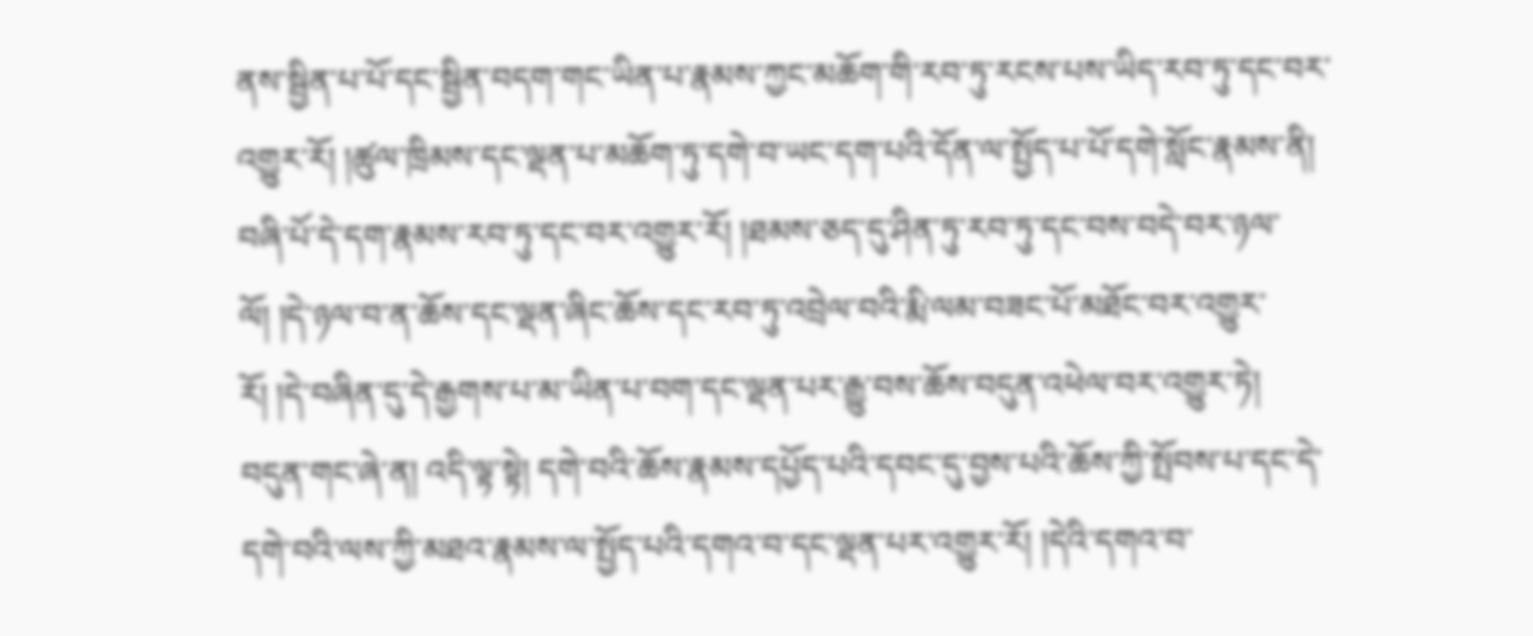ནས་སྦྱིན་པ་པོ་དང་སྦྱིན་བདག་གང་ཡིན་པ་རྣམས་ཀྱང་མཆོག་གི་རབ་ཏུ་རངས་པས་ཡིད་རབ་ཏུ་དང་བར་འགྱུར་རོ། །ཚུལ་ཁྲིམས་དང་ལྡན་པ་མཆོག་ཏུ་དགེ་བ་ཡང་དག་པའི་དོན་ལ་སྤྱོད་པ་པོ་དགེ་སློང་རྣམས་ནི། བཞི་པོ་དེ་དག་རྣམས་རབ་ཏུ་དང་བར་འགྱུར་རོ། །ཐམས་ཅད་དུ་ཤིན་ཏུ་རབ་ཏུ་དང་བས་བདེ་བར་ཉལ་ལོ། །དེ་ཉལ་བ་ན་ཆོས་དང་ལྡན་ཞིང་ཆོས་དང་རབ་ཏུ་འབྲེལ་བའི་རྨི་ལམ་བཟང་པོ་མཐོང་བར་འགྱུར་རོ། །དེ་བཞིན་དུ་དེ་རྒྱགས་པ་མ་ཡིན་པ་བག་དང་ལྡན་པར་རྒྱུ་བས་ཆོས་བདུན་འཕེལ་བར་འགྱུར་ཏེ། བདུན་གང་ཞེ་ན། འདི་ལྟ་སྟེ། དགེ་བའི་ཆོས་རྣམས་དཔྱོད་པའི་དབང་དུ་བྱས་པའི་ཆོས་ཀྱི་སྤོབས་པ་དང་དེ་དགེ་བའི་ལས་ཀྱི་མཐའ་རྣམས་ལ་སྤྱོད་པའི་དགའ་བ་དང་ལྡན་པར་འགྱུར་རོ། །དེའི་དགའ་བ་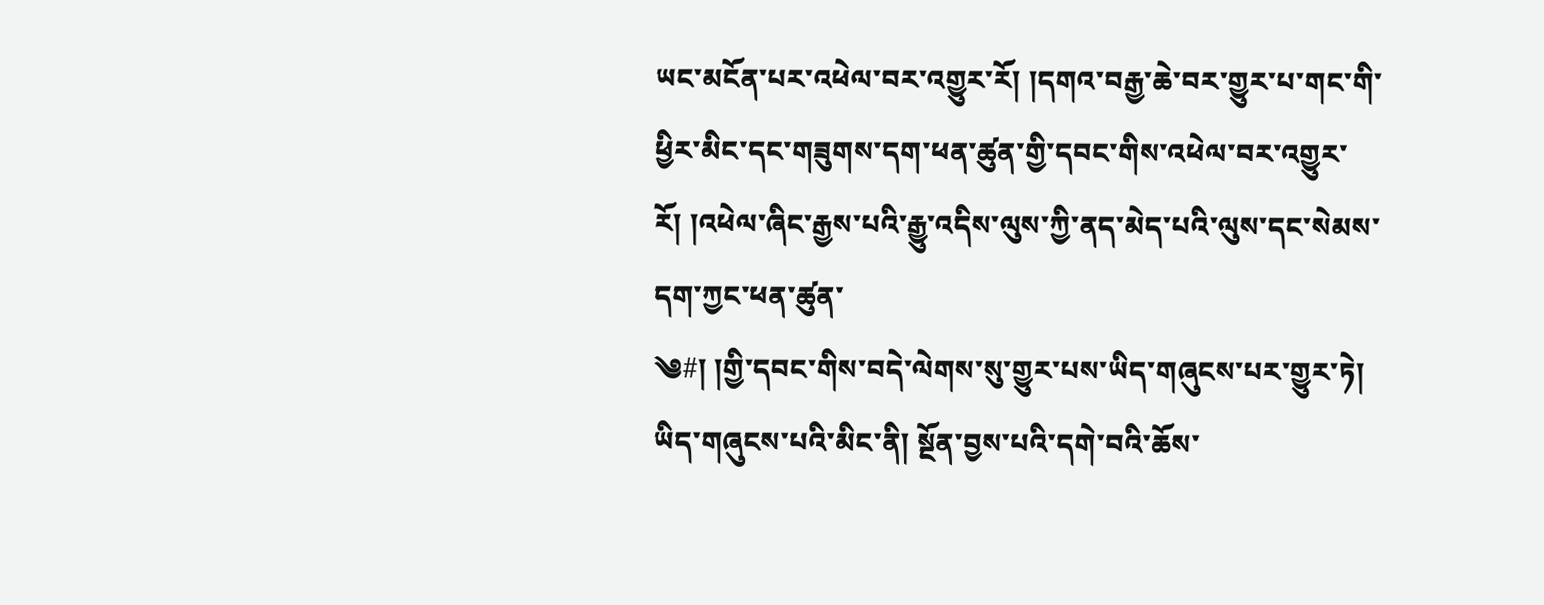ཡང་མངོན་པར་འཕེལ་བར་འགྱུར་རོ། །དགའ་བརྒྱ་ཆེ་བར་གྱུར་པ་གང་གི་ཕྱིར་མིང་དང་གཟུགས་དག་ཕན་ཚུན་གྱི་དབང་གིས་འཕེལ་བར་འགྱུར་རོ། །འཕེལ་ཞིང་རྒྱས་པའི་རྒྱུ་འདིས་ལུས་ཀྱི་ནད་མེད་པའི་ལུས་དང་སེམས་དག་ཀྱང་ཕན་ཚུན་
༄#། །གྱི་དབང་གིས་བདེ་ལེགས་སུ་གྱུར་པས་ཡིད་གཞུངས་པར་གྱུར་ཏེ། ཡིད་གཞུངས་པའི་མིང་ནི། སྔོན་བྱས་པའི་དགེ་བའི་ཆོས་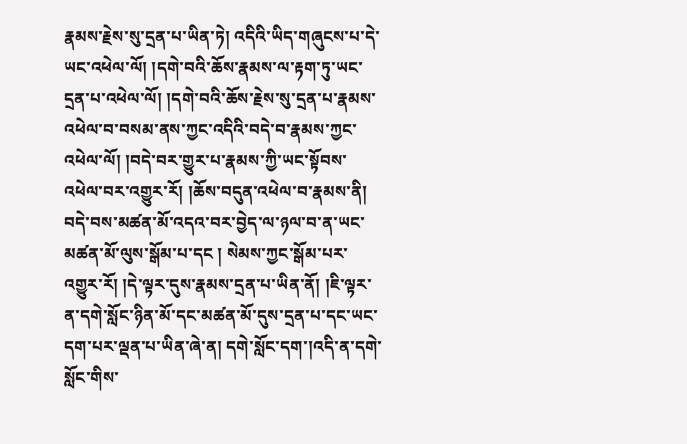རྣམས་རྗེས་སུ་དྲན་པ་ཡིན་ཏེ། འདིའི་ཡིད་གཞུངས་པ་དེ་ཡང་འཕེལ་ལོ། །དགེ་བའི་ཆོས་རྣམས་ལ་རྟག་ཏུ་ཡང་དྲན་པ་འཕེལ་ལོ། །དགེ་བའི་ཆོས་རྗེས་སུ་དྲན་པ་རྣམས་འཕེལ་བ་བསམ་ནས་ཀྱང་འདིའི་བདེ་བ་རྣམས་ཀྱང་འཕེལ་ལོ། །བདེ་བར་གྱུར་པ་རྣམས་ཀྱི་ཡང་སྟོབས་འཕེལ་བར་འགྱུར་རོ། །ཆོས་བདུན་འཕེལ་བ་རྣམས་ནི། བདེ་བས་མཚན་མོ་འདའ་བར་བྱེད་ལ་ཉལ་བ་ན་ཡང་མཚན་མོ་ལུས་སྒོམ་པ་དང ། སེམས་ཀྱང་སྒོམ་པར་འགྱུར་རོ། །དེ་ལྟར་དུས་རྣམས་དྲན་པ་ཡིན་ནོ། །ཇི་ལྟར་ན་དགེ་སློང་ཉིན་མོ་དང་མཚན་མོ་དུས་དྲན་པ་དང་ཡང་དག་པར་ལྡན་པ་ཡིན་ཞེ་ན། དགེ་སློང་དག་།འདི་ན་དགེ་སློང་གིས་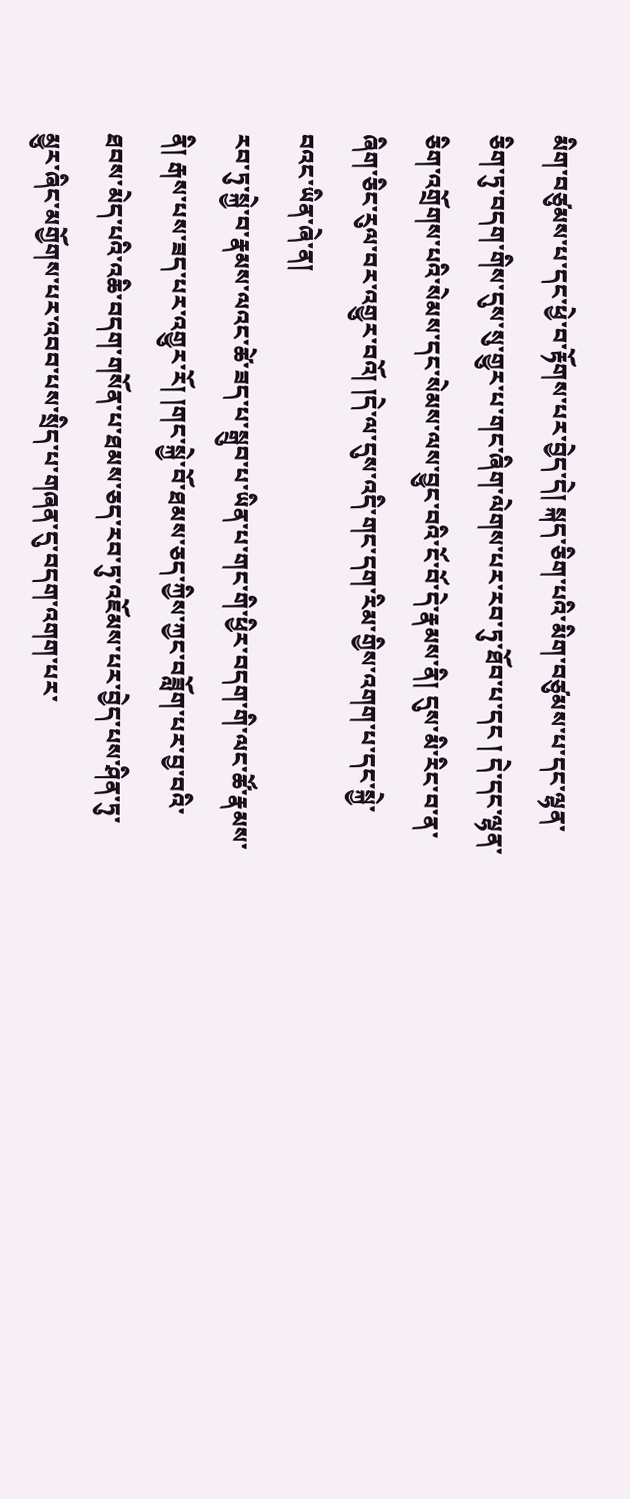མིག་བཙུམས་པ་དང་ཕྱེ་བ་རྟོགས་པར་བྱེད་དེ། སྐད་ཅིག་པའི་མིག་བཙུམས་པ་དང་ལྷན་ཅིག་ཏུ་བདག་གིས་དུས་སུ་གྱུར་པ་གང་ཞིག་ལེགས་པར་རབ་ཏུ་ཐོབ་པ་དང ། དེ་དང་ལྷན་ཅིག་འགྲོགས་པའི་སེམས་དང་སེམས་ལས་བྱུང་བའི་ངོ་བོ་དེ་རྣམས་ནི། དུས་མི་རིང་བ་ན་ཞིག་ཅིང་རུལ་བར་འགྱུར་བའོ། །དེ་ལ་དུས་འདི་གང་དག་རིམ་གྱིས་འགག་པ་དང་སྐྱེ་བའང་ཡིན་ཞེ་ན།
རབ་ཏུ་སྐྱེ་བ་རྣམས་ལའང་ཚེ་ཟད་པ་སྒྲུབ་པ་ཡིན་པ་གང་གི་ཕྱིར་བདག་གི་ལང་ཚོ་རྣམས་ནི། རྒས་པས་ཟད་པར་འགྱུར་རོ། །གང་སྐྱེ་བོ་ཐམས་ཅད་ཀྱིས་ཀྱང་བཟློག་པར་བྱ་བའི་ཐབས་མེད་པའི་འཆི་བདག་གསོན་པ་ཐམས་ཅད་རབ་ཏུ་འཇོམས་པར་བྱེད་པས་ཤིན་ཏུ་མྱུར་ཞིང་མགྱོགས་པར་འབབ་པས་སྲིད་པ་གཞན་དུ་བདག་འགག་པར་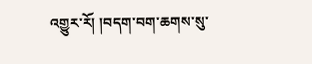འགྱུར་རོ། །བདག་བག་ཆགས་སུ་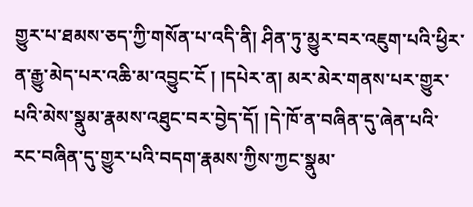གྱུར་པ་ཐམས་ཅད་ཀྱི་གསོན་པ་འདི་ནི། ཤིན་ཏུ་མྱུར་བར་འཇུག་པའི་ཕྱིར་ན་རྒྱུ་མེད་པར་འཆི་མ་འབྱུང་ངོ ། །དཔེར་ན། མར་མེར་གནས་པར་གྱུར་པའི་མེས་སྣུམ་རྣམས་འཐུང་བར་བྱེད་དོ། །དེ་ཁོ་ན་བཞིན་དུ་ཞེན་པའི་རང་བཞིན་དུ་གྱུར་པའི་བདག་རྣམས་ཀྱིས་ཀྱང་སྣུམ་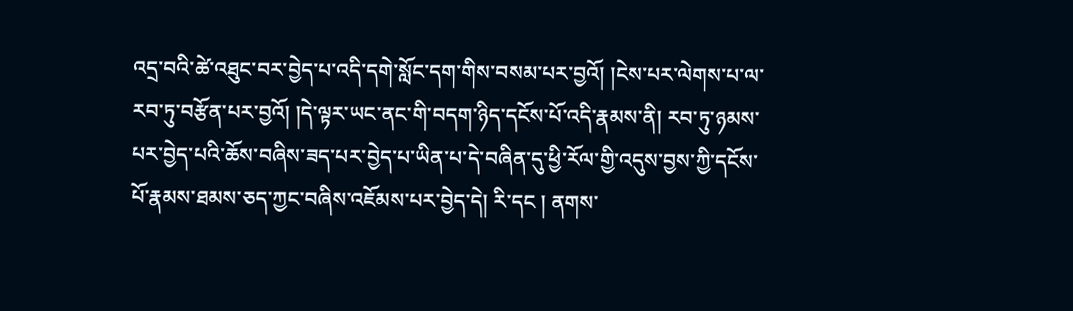འདྲ་བའི་ཚེ་འཐུང་བར་བྱེད་པ་འདི་དགེ་སློང་དག་གིས་བསམ་པར་བྱའོ། །ངེས་པར་ལེགས་པ་ལ་རབ་ཏུ་བརྩོན་པར་བྱའོ། །དེ་ལྟར་ཡང་ནང་གི་བདག་ཉིད་དངོས་པོ་འདི་རྣམས་ནི། རབ་ཏུ་ཉམས་པར་བྱེད་པའི་ཆོས་བཞིས་ཟད་པར་བྱེད་པ་ཡིན་པ་དེ་བཞིན་དུ་ཕྱི་རོལ་གྱི་འདུས་བྱས་ཀྱི་དངོས་པོ་རྣམས་ཐམས་ཅད་ཀྱང་བཞིས་འཇོམས་པར་བྱེད་དེ། རི་དང ། ནགས་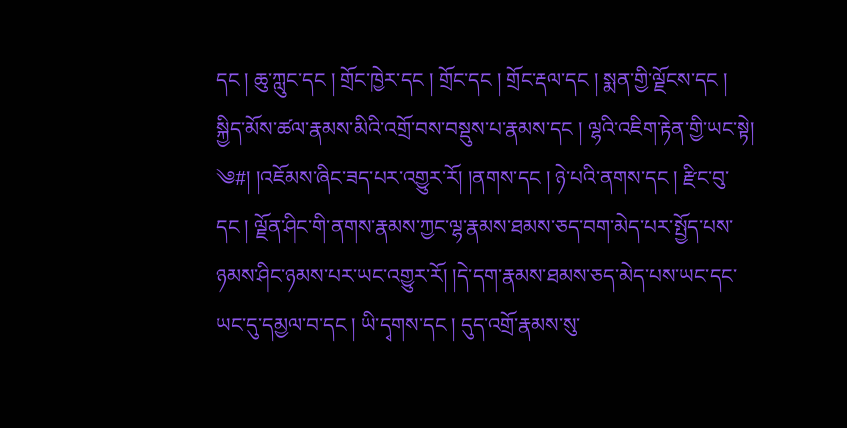དང ། ཆུ་ཀླུང་དང ། གྲོང་ཁྱེར་དང ། གྲོང་དང ། གྲོང་རྡལ་དང ། སྨན་གྱི་ལྗོངས་དང ། སྐྱིད་མོས་ཚལ་རྣམས་མིའི་འགྲོ་བས་བསྡུས་པ་རྣམས་དང ། ལྷའི་འཇིག་རྟེན་གྱི་ཡང་སྟེ།
༄#། །འཇོམས་ཞིང་ཟད་པར་འགྱུར་རོ། །ནགས་དང ། ཉེ་པའི་ནགས་དང ། རྫིང་བུ་དང ། ལྗོན་ཤིང་གི་ནགས་རྣམས་ཀྱང་ལྷ་རྣམས་ཐམས་ཅད་བག་མེད་པར་སྤྱོད་པས་ཉམས་ཤིང་ཉམས་པར་ཡང་འགྱུར་རོ། །དེ་དག་རྣམས་ཐམས་ཅད་མེད་པས་ཡང་དང་ཡང་དུ་དམྱལ་བ་དང ། ཡི་དྭགས་དང ། དུད་འགྲོ་རྣམས་སུ་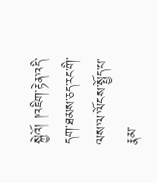སྐྱེའོ། །འཇིག་རྟེན་འདི་དག་ཐམས་ཅད་རང་གི་ལས་ལ་ལོངས་སྤྱོད་པ་རྣམ་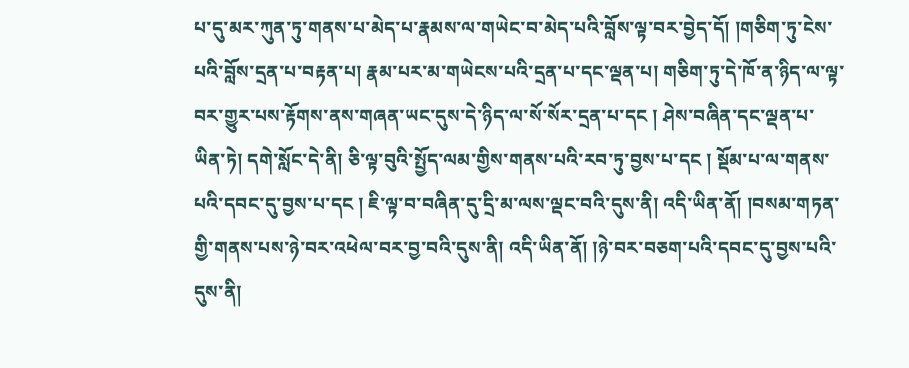པ་དུ་མར་ཀུན་ཏུ་གནས་པ་མེད་པ་རྣམས་ལ་གཡེང་བ་མེད་པའི་བློས་ལྟ་བར་བྱེད་དོ། །གཅིག་ཏུ་ངེས་པའི་བློས་དྲན་པ་བརྟན་པ། རྣམ་པར་མ་གཡེངས་པའི་དྲན་པ་དང་ལྡན་པ། གཅིག་ཏུ་དེ་ཁོ་ན་ཉིད་ལ་ལྟ་བར་གྱུར་པས་རྟོགས་ནས་གཞན་ཡང་དུས་དེ་ཉིད་ལ་སོ་སོར་དྲན་པ་དང ། ཤེས་བཞིན་དང་ལྡན་པ་ཡིན་ཏེ། དགེ་སློང་དེ་ནི། ཅི་ལྟ་བུའི་སྤྱོད་ལམ་གྱིས་གནས་པའི་རབ་ཏུ་བྱས་པ་དང ། སྡོམ་པ་ལ་གནས་པའི་དབང་དུ་བྱས་པ་དང ། ཇི་ལྟ་བ་བཞིན་དུ་དྲི་མ་ལས་ལྡང་བའི་དུས་ནི། འདི་ཡིན་ནོ། །བསམ་གཏན་གྱི་གནས་པས་ཉེ་བར་འཕེལ་བར་བྱ་བའི་དུས་ནི། འདི་ཡིན་ནོ། །ཉེ་བར་བཅག་པའི་དབང་དུ་བྱས་པའི་དུས་ནི།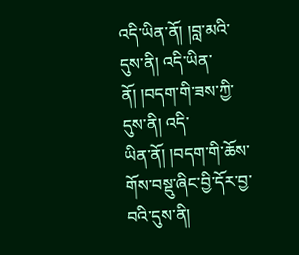འདི་ཡིན་ནོ། །བླ་མའི་དུས་ནི། འདི་ཡིན་ནོ། །བདག་གི་ཟས་ཀྱི་དུས་ནི། འདི་
ཡིན་ནོ། །བདག་གི་ཆོས་གོས་བསྡུ་ཞིང་བྱི་དོར་བྱ་བའི་དུས་ནི།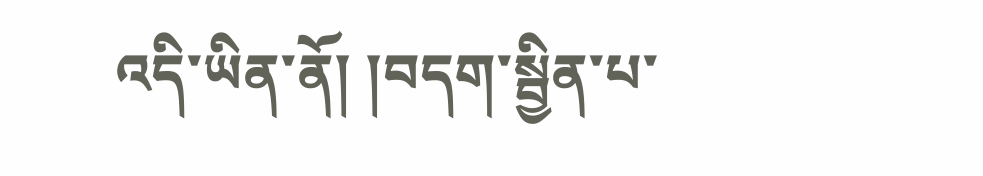འདི་ཡིན་ནོ། །བདག་སྦྱིན་པ་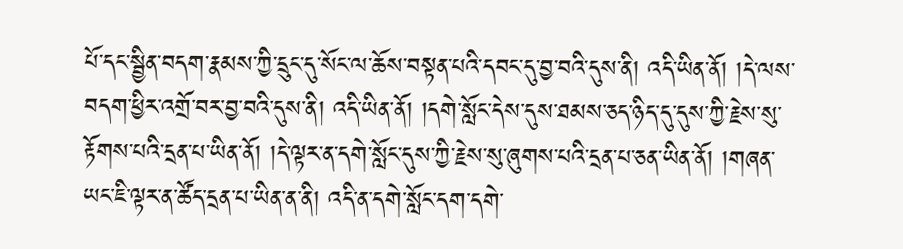པོ་དང་སྦྱིན་བདག་རྣམས་ཀྱི་དྲུང་དུ་སོང་ལ་ཆོས་བསྟན་པའི་དབང་དུ་བྱ་བའི་དུས་ནི། འདི་ཡིན་ནོ། །དེ་ལས་བདག་ཕྱིར་འགྲོ་བར་བྱ་བའི་དུས་ནི། འདི་ཡིན་ནོ། །དགེ་སློང་དེས་དུས་ཐམས་ཅད་ཉིད་དུ་དུས་ཀྱི་རྗེས་སུ་རྟོགས་པའི་དྲན་པ་ཡིན་ནོ། །དེ་ལྟར་ན་དགེ་སློང་དུས་ཀྱི་རྗེས་སུ་ཞུགས་པའི་དྲན་པ་ཅན་ཡིན་ནོ། །གཞན་ཡང་ཇི་ལྟར་ན་ཚོད་དྲན་པ་ཡིན་ན་ནི། འདི་ན་དགེ་སློང་དག་དགེ་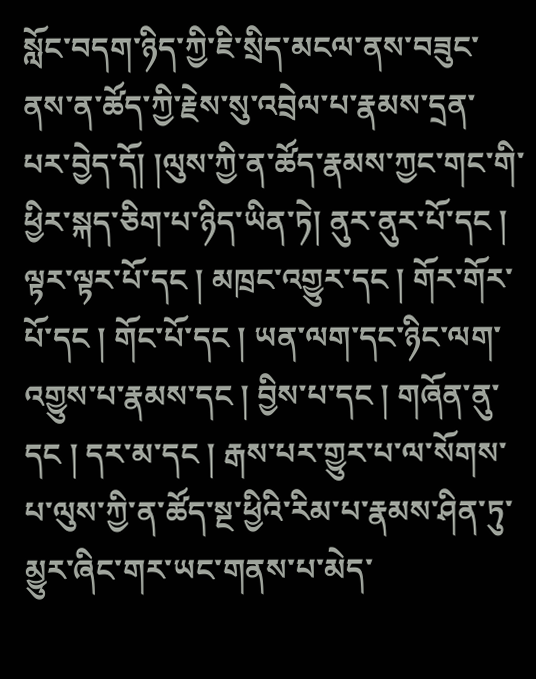སློང་བདག་ཉིད་ཀྱི་ཇི་སྲིད་མངལ་ནས་བཟུང་ནས་ན་ཚོད་ཀྱི་རྗེས་སུ་འབྲེལ་པ་རྣམས་དྲན་པར་བྱེད་དོ། །ལུས་ཀྱི་ན་ཚོད་རྣམས་ཀྱང་གང་གི་ཕྱིར་སྐད་ཅིག་པ་ཉིད་ཡིན་ཏེ། ནུར་ནུར་པོ་དང ། ལྟར་ལྟར་པོ་དང ། མཁྲང་འགྱུར་དང ། གོར་གོར་པོ་དང ། གོང་པོ་དང ། ཡན་ལག་དང་ཉིང་ལག་འགྱུས་པ་རྣམས་དང ། བྱིས་པ་དང ། གཞོན་ནུ་དང ། དར་མ་དང ། རྒས་པར་གྱུར་པ་ལ་སོགས་པ་ལུས་ཀྱི་ན་ཚོད་སྔ་ཕྱིའི་རིམ་པ་རྣམས་ཤིན་ཏུ་མྱུར་ཞིང་གར་ཡང་གནས་པ་མེད་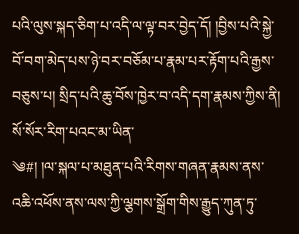པའི་ལུས་སྐད་ཅིག་པ་འདི་ལ་ལྟ་བར་བྱེད་དོ། །བྱིས་པའི་སྐྱེ་བོ་བག་མེད་པས་ཉེ་བར་བཅོམ་པ་རྣམ་པར་རྟོག་པའི་རྒྱས་བཅུས་པ། སྲིད་པའི་ཆུ་བོས་ཁྱེར་བ་འདི་དག་རྣམས་ཀྱིས་ནི། སོ་སོར་རིག་པའང་མ་ཡིན་
༄#། །ལ་སྐལ་པ་མཐུན་པའི་རིགས་གཞན་རྣམས་ནས་འཆི་འཕོས་ནས་ལས་ཀྱི་ལྕགས་སྒྲོག་གིས་རྒྱུད་ཀུན་ཏུ་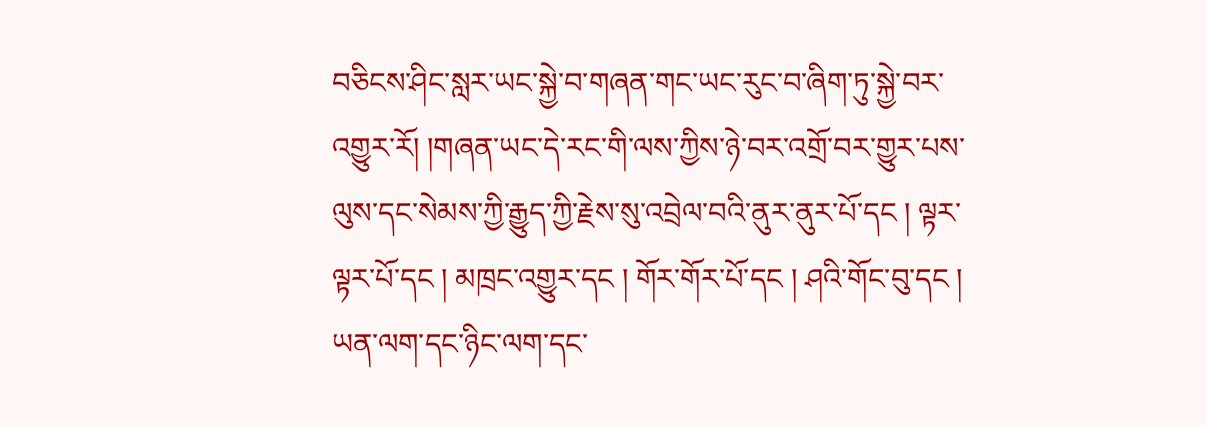བཅིངས་ཤིང་སླར་ཡང་སྐྱེ་བ་གཞན་གང་ཡང་རུང་བ་ཞིག་ཏུ་སྐྱེ་བར་འགྱུར་རོ། །གཞན་ཡང་དེ་རང་གི་ལས་ཀྱིས་ཉེ་བར་འགྲོ་བར་གྱུར་པས་ལུས་དང་སེམས་ཀྱི་རྒྱུད་ཀྱི་རྗེས་སུ་འབྲེལ་བའི་ནུར་ནུར་པོ་དང ། ལྟར་ལྟར་པོ་དང ། མཁྲང་འགྱུར་དང ། གོར་གོར་པོ་དང ། ཤའི་གོང་བུ་དང ། ཡན་ལག་དང་ཉིང་ལག་དང་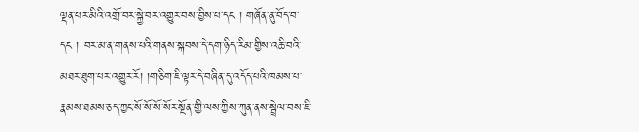ལྡན་པར་མིའི་འགྲོ་བར་སྐྱེ་བར་འགྱུར་བས་བྱིས་པ་དང ། གཞོན་ནུ་བོད་བ་དང ། བར་མ་ན་གནས་པའི་གནས་སྐབས་དེ་དག་ཉིད་རིམ་གྱིས་འཆི་བའི་མཐར་ཐུག་པར་འགྱུར་རོ། །གཅིག་ཇི་ལྟར་དེ་བཞིན་དུ་འདོད་པའི་ཁམས་པ་རྣམས་ཐམས་ཅད་ཀྱང་སོ་སོ་སོ་སོར་སྔོན་གྱི་ལས་ཀྱིས་ཀུན་ནས་སྦྲེལ་བས་ཇི་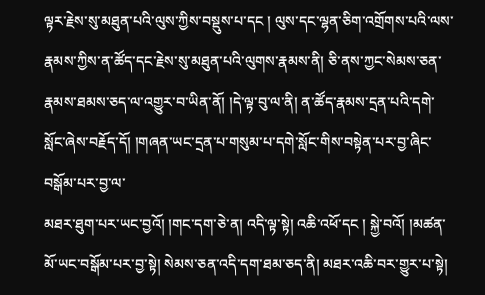ལྟར་རྗེས་སུ་མཐུན་པའི་ལུས་ཀྱིས་བསྡུས་པ་དང ། ལུས་དང་ལྷན་ཅིག་འགྲོགས་པའི་ལས་རྣམས་ཀྱིས་ན་ཚོད་དང་རྗེས་སུ་མཐུན་པའི་ལུགས་རྣམས་ནི། ཅི་ནས་ཀྱང་སེམས་ཅན་རྣམས་ཐམས་ཅད་ལ་འགྱུར་བ་ཡིན་ནོ། །དེ་ལྟ་བུ་ལ་ནི། ན་ཚོད་རྣམས་དྲན་པའི་དགེ་སློང་ཞེས་བརྗོད་དོ། །གཞན་ཡང་དྲན་པ་གསུམ་པ་དགེ་སློང་གིས་བསྟེན་པར་བྱ་ཞིང་བསྒོམ་པར་བྱ་ལ་
མཐར་ཐུག་པར་ཡང་བྱའོ། །གང་དག་ཅེ་ན། འདི་ལྟ་སྟེ། འཆི་འཕོ་དང ། སྐྱེ་བའོ། །མཚན་མོ་ཡང་བསྒོམ་པར་བྱ་སྟེ། སེམས་ཅན་འདི་དག་ཐམ་ཅད་ནི། མཐར་འཆི་བར་གྱུར་པ་སྟེ།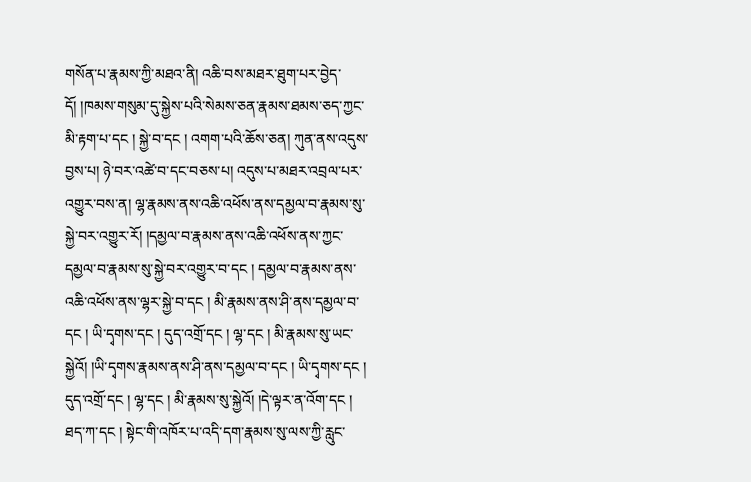གསོན་པ་རྣམས་ཀྱི་མཐའ་ནི། འཆི་བས་མཐར་ཐུག་པར་བྱེད་དོ། །ཁམས་གསུམ་དུ་སྐྱེས་པའི་སེམས་ཅན་རྣམས་ཐམས་ཅད་ཀྱང་མི་རྟག་པ་དང ། སྐྱེ་བ་དང ། འགག་པའི་ཆོས་ཅན། ཀུན་ནས་འདུས་བྱས་པ། ཉེ་བར་འཚེ་བ་དང་བཅས་པ། འདུས་པ་མཐར་འབྲལ་པར་འགྱུར་བས་ན། ལྷ་རྣམས་ནས་འཆི་འཕོས་ནས་དམྱལ་བ་རྣམས་སུ་སྐྱེ་བར་འགྱུར་རོ། །དམྱལ་བ་རྣམས་ནས་འཆི་འཕོས་ནས་ཀྱང་དམྱལ་བ་རྣམས་སུ་སྐྱེ་བར་འགྱུར་བ་དང ། དམྱལ་བ་རྣམས་ནས་འཆི་འཕོས་ནས་ལྷར་སྐྱེ་བ་དང ། མི་རྣམས་ནས་ཤི་ནས་དམྱལ་བ་དང ། ཡི་དྭགས་དང ། དུད་འགྲོ་དང ། ལྷ་དང ། མི་རྣམས་སུ་ཡང་སྐྱེའོ། །ཡི་དྭགས་རྣམས་ནས་ཤི་ནས་དམྱལ་བ་དང ། ཡི་དྭགས་དང ། དུད་འགྲོ་དང ། ལྷ་དང ། མི་རྣམས་སུ་སྐྱེའོ། །དེ་ལྟར་ན་འོག་དང ། ཐད་ཀ་དང ། སྟེང་གི་འཁོར་པ་འདི་དག་རྣམས་སུ་ལས་ཀྱི་རླུང་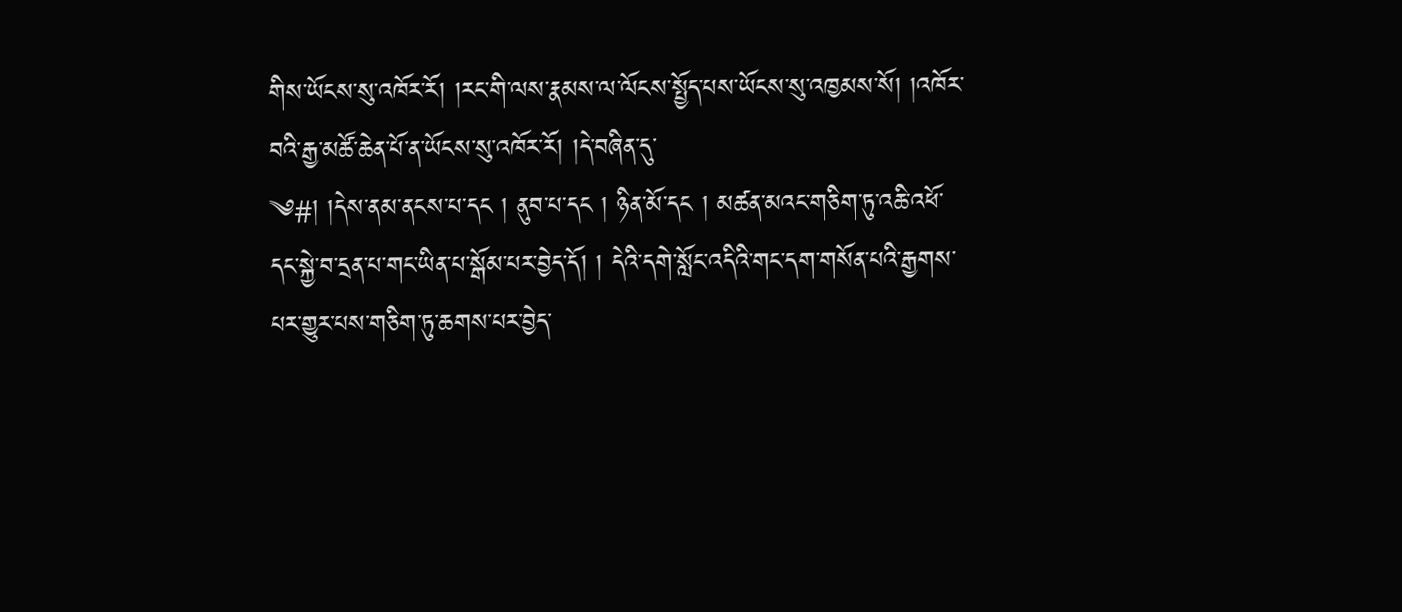གིས་ཡོངས་སུ་འཁོར་རོ། །རང་གི་ལས་རྣམས་ལ་ལོངས་སྤྱོད་པས་ཡོངས་སུ་འཁྱམས་སོ། །འཁོར་བའི་རྒྱ་མཚོ་ཆེན་པོ་ན་ཡོངས་སུ་འཁོར་རོ། །དེ་བཞིན་དུ་
༄#། །དེས་ནམ་ནངས་པ་དང ། ནུབ་པ་དང ། ཉིན་མོ་དང ། མཚན་མའང་གཅིག་ཏུ་འཆི་འཕོ་དང་སྐྱེ་བ་དྲན་པ་གང་ཡིན་པ་སྒོམ་པར་བྱེད་དོ། ། དེའི་དགེ་སློང་འདིའི་གང་དག་གསོན་པའི་རྒྱགས་པར་གྱུར་པས་གཅིག་ཏུ་ཆགས་པར་བྱེད་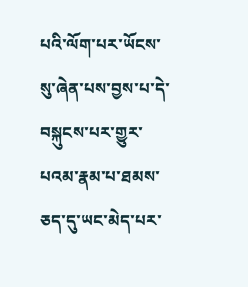པའི་ལོག་པར་ཡོངས་སུ་ཞེན་པས་བྱས་པ་དེ་བསྐུངས་པར་གྱུར་པའམ་རྣམ་པ་ཐམས་ཅད་དུ་ཡང་མེད་པར་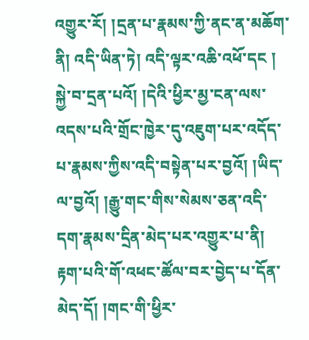འགྱུར་རོ། །དྲན་པ་རྣམས་ཀྱི་ནང་ན་མཆོག་ནི། འདི་ཡིན་ཏེ། འདི་ལྟར་འཆི་འཕོ་དང ། སྐྱེ་བ་དྲན་པའོ། །དེའི་ཕྱིར་མྱ་ངན་ལས་འདས་པའི་གྲོང་ཁྱེར་དུ་འཇུག་པར་འདོད་པ་རྣམས་ཀྱིས་འདི་བསྟེན་པར་བྱའོ། །ཡིད་ལ་བྱའོ། །རྒྱུ་གང་གིས་སེམས་ཅན་འདི་དག་རྣམས་དྲིན་མེད་པར་འགྱུར་པ་ནི། རྟག་པའི་གོ་འཕང་ཚོལ་བར་བྱེད་པ་དོན་མེད་དོ། །གང་གི་ཕྱིར་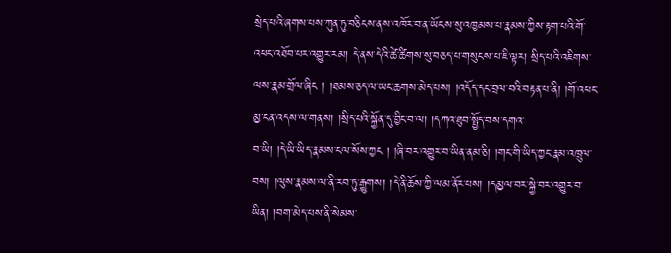སྲེད་པའི་ཞགས་པས་ཀུན་ཏུ་བཅིངས་ནས་འཁོར་བ་ན་ཡོངས་སུ་འཁྱམས་པ་རྣམས་ཀྱིས་རྟག་པའི་གོ་འཕང་འཐོབ་པར་འགྱུར་རམ། དེ་ནས་དེའི་ཚེ་ཚིགས་སུ་བཅད་པ་གསུངས་པ་ཇི་ལྟར། སྲིད་པའི་འཇིགས་ལས་རྣམ་གྲོལ་ཞིང ། །ཐམས་ཅད་ལ་ཡང་ཆགས་མེད་པས། །འདོད་དང་བྲལ་བའི་བརྟན་པ་ནི། །གོ་འཕང་མྱ་ངན་འདས་ལ་གནས། །སྲིད་པའི་སྐྱོན་དུ་བྱིང་བ་ལ། །དཀའ་ཐུབ་སྤྱོད་བས་དགའ་
བ་ཡི། །དེ་ཡི་ཡིད་རྣམས་ངལ་སོས་ཀྱང ། །ཞི་བར་འགྱུར་བ་ཡིན་ནམ་ཅི། །གང་གི་ཡིད་ཀྱང་རྣམ་འཁྲུལ་བས། །ལུས་རྣམས་ལ་ནི་རབ་ཏུ་རྒྱུགས། །དེ་ནི་ཆོས་ཀྱི་ལམ་ནོར་པས། །དམྱལ་བར་སྐྱེ་བར་འགྱུར་བ་ཡིན། །བག་མེད་པས་ནི་སེམས་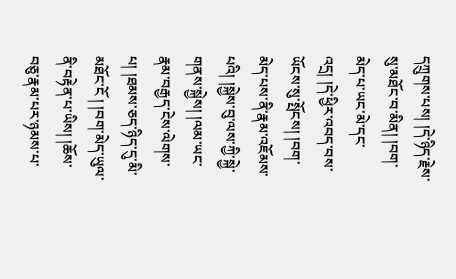དཀྲུགས་པས། །དེ་ཉིད་རྗེས་སུ་མཐོང་བ་མིན། །བག་མེད་པ་ཡང་མེ་དང་འདྲ། །དེ་ཕྱིར་འབད་བས་ཡོངས་སུ་སྤོངས། །བག་མེད་པས་ནི་རྣམ་འཇོམས་པའི། །སྐྱེས་བུ་ལས་ཀྱི་སྐྱེ་གནས་སྐྱེས། །ལམ་ཡང་རྣམ་བརྒྱད་ངེས་ལེགས་པ། །ཐམས་ཅད་ཉིད་དུ་མི་མཐོང་ངོ ། །བག་མེད་ཡུལ་ནི་བརྟེན་པ་ཡིས། །ཆོས་བཅུ་རྣམ་པར་ཉམས་པ་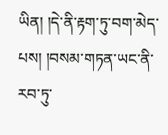ཡིན། །དེ་ནི་རྟག་ཏུ་བག་མེད་པས། །བསམ་གཏན་ཡང་ནི་རབ་ཏུ་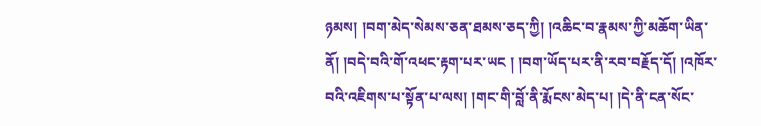ཉམས། །བག་མེད་སེམས་ཅན་ཐམས་ཅད་ཀྱི། །འཆིང་བ་རྣམས་ཀྱི་མཆོག་ཡིན་ནོ། །བདེ་བའི་གོ་འཕང་རྟག་པར་ཡང ། །བག་ཡོད་པར་ནི་རབ་བརྗོད་དོ། །འཁོར་བའི་འཇིགས་པ་སྟོན་པ་ལས། །གང་གི་བློ་ནི་རྨོངས་མེད་པ། །དེ་ནི་ངན་སོང་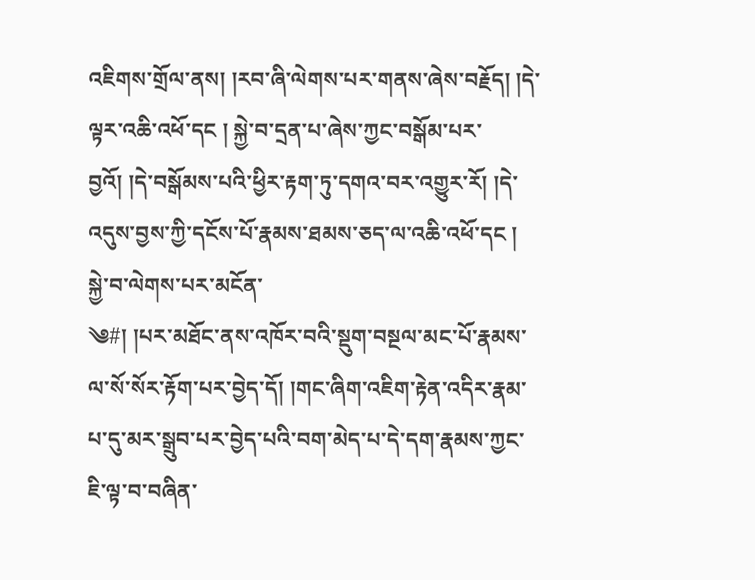འཇིགས་གྲོལ་ནས། །རབ་ཞི་ལེགས་པར་གནས་ཞེས་བརྗོད། །དེ་ལྟར་འཆི་འཕོ་དང ། སྐྱེ་བ་དྲན་པ་ཞེས་ཀྱང་བསྒོམ་པར་བྱའོ། །དེ་བསྒོམས་པའི་ཕྱིར་རྟག་ཏུ་དགའ་བར་འགྱུར་རོ། །དེ་འདུས་བྱས་ཀྱི་དངོས་པོ་རྣམས་ཐམས་ཅད་ལ་འཆི་འཕོ་དང ། སྐྱེ་བ་ལེགས་པར་མངོན་
༄#། །པར་མཐོང་ནས་འཁོར་བའི་སྡུག་བསྔལ་མང་པོ་རྣམས་ལ་སོ་སོར་རྟོག་པར་བྱེད་དོ། །གང་ཞིག་འཇིག་རྟེན་འདིར་རྣམ་པ་དུ་མར་སྒྲུབ་པར་བྱེད་པའི་བག་མེད་པ་དེ་དག་རྣམས་ཀྱང་ཇི་ལྟ་བ་བཞིན་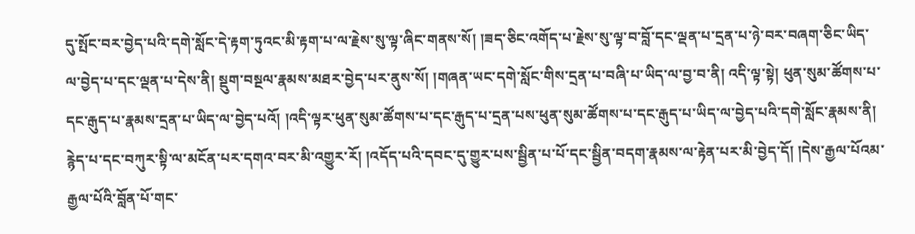དུ་སྤོང་བར་བྱེད་པའི་དགེ་སློང་དེ་རྟག་ཏུའང་མི་རྟག་པ་ལ་རྗེས་སུ་ལྟ་ཞིང་གནས་སོ། །ཟད་ཅིང་འགོད་པ་རྗེས་སུ་ལྟ་བ་བློ་དང་ལྡན་པ་དྲན་པ་ཉེ་བར་བཞག་ཅིང་ཡིད་ལ་བྱེད་པ་དང་ལྡན་པ་དེས་ནི། སྡུག་བསྔལ་རྣམས་མཐར་བྱེད་པར་ནུས་སོ། །གཞན་ཡང་དགེ་སློང་གིས་དྲན་པ་བཞི་པ་ཡིད་ལ་བྱ་བ་ནི། འདི་ལྟ་སྟེ། ཕུན་སུམ་ཚོགས་པ་དང་རྒུད་པ་རྣམས་དྲན་པ་ཡིད་ལ་བྱེད་པའོ། །འདི་ལྟར་ཕུན་སུམ་ཚོགས་པ་དང་རྒུད་པ་དྲན་པས་ཕུན་སུམ་ཚོགས་པ་དང་རྒུད་པ་ཡིད་ལ་བྱེད་པའི་དགེ་སློང་རྣམས་ནི། རྙེད་པ་དང་བཀུར་སྟི་ལ་མངོན་པར་དགའ་བར་མི་འགྱུར་རོ། །འདོད་པའི་དབང་དུ་གྱུར་པས་སྦྱིན་པ་པོ་དང་སྦྱིན་བདག་རྣམས་ལ་རྟེན་པར་མི་བྱེད་དོ། །དེས་རྒྱལ་པོའམ་རྒྱལ་པོའི་བློན་པོ་གང་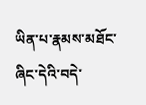ཡིན་པ་རྣམས་མཐོང་ཞིང་དེའི་བདེ་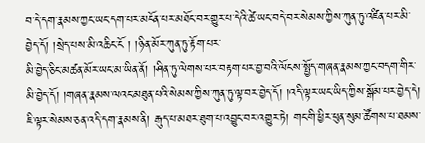བ་དེ་དག་རྣམས་ཀྱང་ཡང་དག་པར་མངོན་པར་མཐོང་བར་གྱུར་པ་དེའི་ཚེ་ཡང་བདེ་བར་སེམས་ཀྱིས་ཀུན་ཏུ་འཛིན་པར་མི་བྱེད་དོ། །སྲེད་པས་མི་འཆིང་ངོ ། །ཉིན་མོར་ཀུན་ཏུ་རྟོག་པར་
མི་བྱེད་ཅིང་མཚན་མོར་ཡང་མ་ཡིན་ནོ། །ཤིན་ཏུ་ལེགས་པར་བརྟག་པར་བྱ་བའི་ལོངས་སྤྱོད་གཞན་རྣམས་ཀྱང་བདག་གིར་མི་བྱེད་དོ། །གཞན་རྣམས་ལའང་མཐུན་པའི་སེམས་ཀྱིས་ཀུན་ཏུ་ལྟ་བར་བྱེད་དོ། །འདི་ལྟར་ཡང་ཡིད་ཀྱིས་སྒོམ་པར་བྱེད་དེ། ཇི་ལྟར་སེམས་ཅན་འདི་དག་རྣམས་ནི། རྒུད་པ་མཐར་ཐུག་པ་འབྱུང་བར་འགྱུར་ཏེ། གང་གི་ཕྱིར་ཕུན་སུམ་ཚོགས་པ་ཐམས་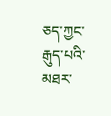ཅད་ཀྱང་རྒུད་པའི་མཐར་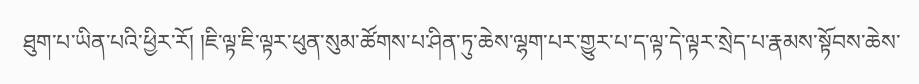ཐུག་པ་ཡིན་པའི་ཕྱིར་རོ། །ཇི་ལྟ་ཇི་ལྟར་ཕུན་སུམ་ཚོགས་པ་ཤིན་ཏུ་ཆེས་ལྷག་པར་གྱུར་པ་ད་ལྟ་དེ་ལྟར་སྲེད་པ་རྣམས་སྟོབས་ཆེས་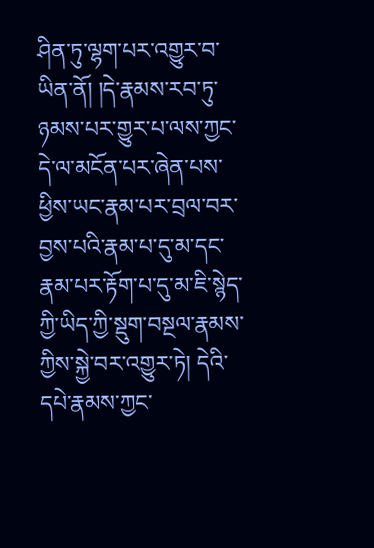ཤིན་ཏུ་ལྷག་པར་འགྱུར་བ་ཡིན་ནོ། །དེ་རྣམས་རབ་ཏུ་ཉམས་པར་གྱུར་པ་ལས་ཀྱང་དེ་ལ་མངོན་པར་ཞེན་པས་ཕྱིས་ཡང་རྣམ་པར་བྲལ་བར་བྱས་པའི་རྣམ་པ་དུ་མ་དང་རྣམ་པར་རྟོག་པ་དུ་མ་ཇི་སྙེད་ཀྱི་ཡིད་ཀྱི་སྡུག་བསྔལ་རྣམས་ཀྱིས་སྐྱེ་བར་འགྱུར་ཏེ། དེའི་དཔེ་རྣམས་ཀྱང་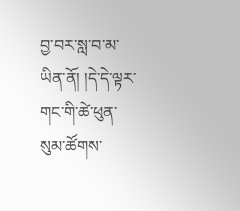བྱ་བར་སླ་བ་མ་ཡིན་ནོ། །དེ་དེ་ལྟར་གང་གི་ཚེ་ཕུན་སུམ་ཚོགས་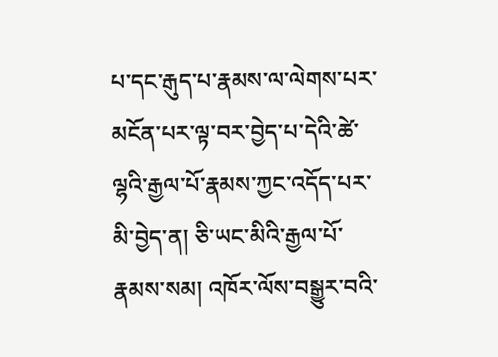པ་དང་རྒུད་པ་རྣམས་ལ་ལེགས་པར་མངོན་པར་ལྟ་བར་བྱེད་པ་དེའི་ཚེ་ལྷའི་རྒྱལ་པོ་རྣམས་ཀྱང་འདོད་པར་མི་བྱེད་ན། ཅི་ཡང་མིའི་རྒྱལ་པོ་རྣམས་སམ། འཁོར་ལོས་བསྒྱུར་བའི་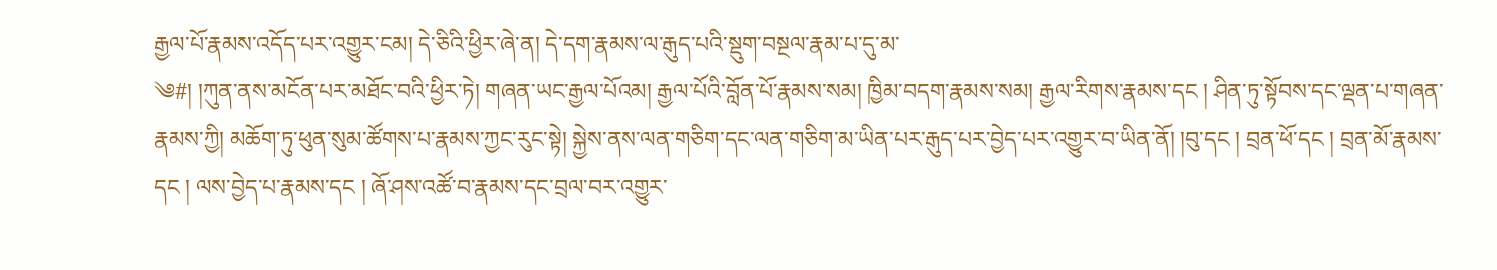རྒྱལ་པོ་རྣམས་འདོད་པར་འགྱུར་ངམ། དེ་ཅིའི་ཕྱིར་ཞེ་ན། དེ་དག་རྣམས་ལ་རྒུད་པའི་སྡུག་བསྔལ་རྣམ་པ་དུ་མ་
༄#། །ཀུན་ནས་མངོན་པར་མཐོང་བའི་ཕྱིར་ཏེ། གཞན་ཡང་རྒྱལ་པོའམ། རྒྱལ་པོའི་བློན་པོ་རྣམས་སམ། ཁྱིམ་བདག་རྣམས་སམ། རྒྱལ་རིགས་རྣམས་དང ། ཤིན་ཏུ་སྟོབས་དང་ལྡན་པ་གཞན་རྣམས་ཀྱི། མཆོག་ཏུ་ཕུན་སུམ་ཚོགས་པ་རྣམས་ཀྱང་རུང་སྟེ། སྐྱེས་ནས་ལན་གཅིག་དང་ལན་གཅིག་མ་ཡིན་པར་རྒུད་པར་བྱེད་པར་འགྱུར་བ་ཡིན་ནོ། །བུ་དང ། བྲན་ཕོ་དང ། བྲན་མོ་རྣམས་དང ། ལས་བྱེད་པ་རྣམས་དང ། ཞོ་ཤས་འཚོ་བ་རྣམས་དང་བྲལ་བར་འགྱུར་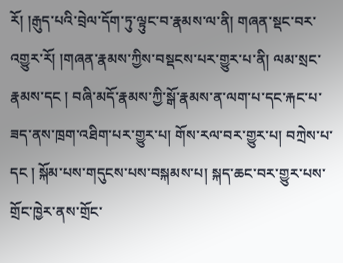རོ། །རྒུད་པའི་བྲེལ་དོག་ཏུ་ལྟུང་བ་རྣམས་ལ་ནི། གཞན་སྡང་བར་འགྱུར་རོ། །གཞན་རྣམས་ཀྱིས་བསྡངས་པར་གྱུར་པ་ནི། ལམ་སྲང་རྣམས་དང ། བཞི་མདོ་རྣམས་ཀྱི་སྒོ་རྣམས་ན་ལག་པ་དང་རྐང་པ་ཟད་ནས་ཁྲག་འཐིག་པར་གྱུར་པ། གོས་རལ་བར་གྱུར་པ། བཀྲེས་པ་དང ། སྐོམ་པས་གདུངས་པས་བསྐམས་པ། སྐད་ཆང་བར་གྱུར་པས་གྲོང་ཁྱེར་ནས་གྲོང་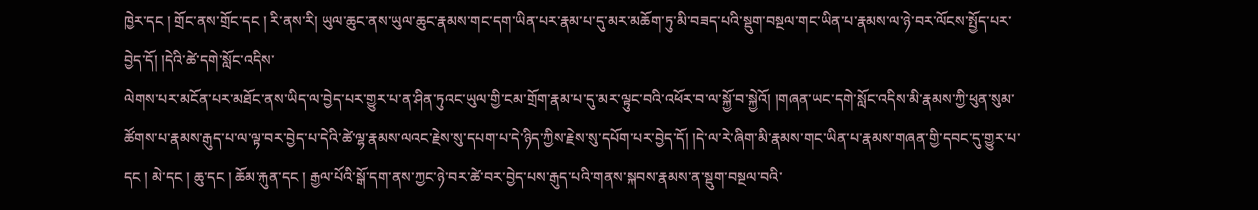ཁྱེར་དང ། གྲོང་ནས་གྲོང་དང ། རི་ནས་རི། ཡུལ་ཆུང་ནས་ཡུལ་ཆུང་རྣམས་གང་དག་ཡིན་པར་རྣམ་པ་དུ་མར་མཆོག་ཏུ་མི་བཟད་པའི་སྡུག་བསྔལ་གང་ཡིན་པ་རྣམས་ལ་ཉེ་བར་ལོངས་སྤྱོད་པར་བྱེད་དོ། །དེའི་ཚེ་དགེ་སློང་འདིས་
ལེགས་པར་མངོན་པར་མཐོང་ནས་ཡིད་ལ་བྱེད་པར་གྱུར་པ་ན་ཤིན་ཏུའང་ཡུལ་གྱི་ངམ་གྲོག་རྣམ་པ་དུ་མར་ལྟུང་བའི་འཕོར་བ་ལ་སྐྱོ་བ་སྐྱེའོ། །གཞན་ཡང་དགེ་སློང་འདིས་མི་རྣམས་ཀྱི་ཕུན་སུམ་ཚོགས་པ་རྣམས་རྒུད་པ་ལ་ལྟ་བར་བྱེད་པ་དེའི་ཚེ་ལྷ་རྣམས་ལའང་རྗེས་སུ་དཔག་པ་དེ་ཉིད་ཀྱིས་རྗེས་སུ་དཔོག་པར་བྱེད་དོ། །དེ་ལ་རེ་ཞིག་མི་རྣམས་གང་ཡིན་པ་རྣམས་གཞན་གྱི་དབང་དུ་གྱུར་པ་དང ། མེ་དང ། ཆུ་དང ། ཆོམ་རྐུན་དང ། རྒྱལ་པོའི་སྒོ་དག་ནས་ཀྱང་ཉེ་བར་ཚེ་བར་བྱེད་པས་རྒུད་པའི་གནས་སྐབས་རྣམས་ན་སྡུག་བསྔལ་བའི་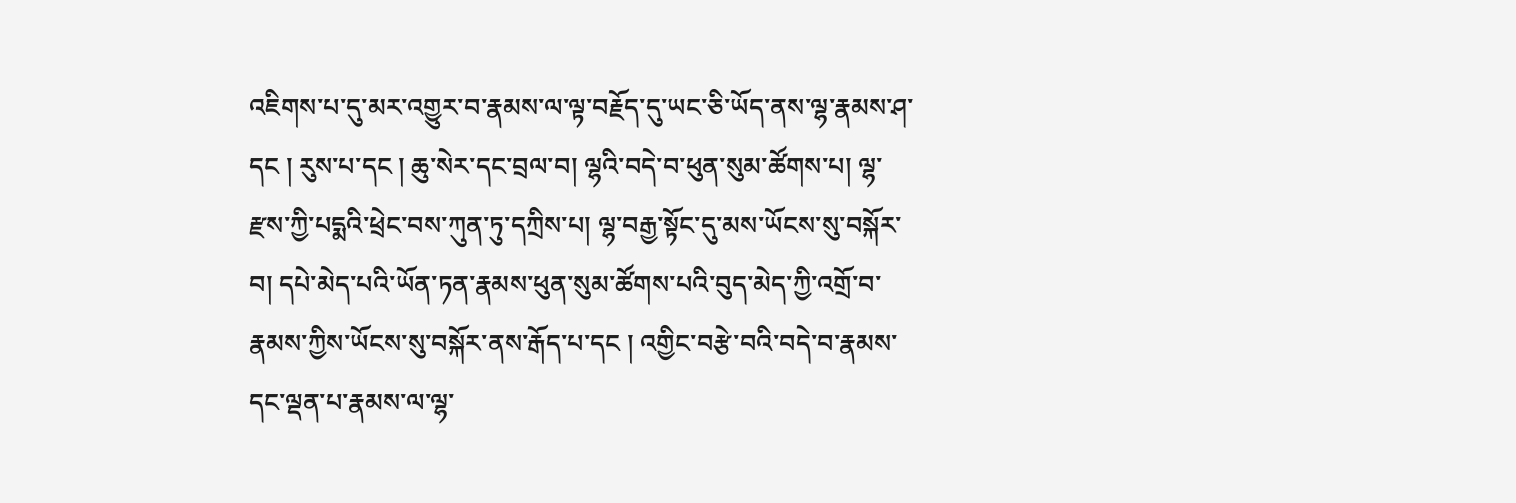འཇིགས་པ་དུ་མར་འགྱུར་བ་རྣམས་ལ་ལྟ་བརྗོད་དུ་ཡང་ཅི་ཡོད་ནས་ལྷ་རྣམས་ཤ་དང ། རུས་པ་དང ། ཆུ་སེར་དང་བྲལ་བ། ལྷའི་བདེ་བ་ཕུན་སུམ་ཚོགས་པ། ལྷ་རྫས་ཀྱི་པདྨའི་ཕྲེང་བས་ཀུན་ཏུ་དཀྲིས་པ། ལྷ་བརྒྱ་སྟོང་དུ་མས་ཡོངས་སུ་བསྐོར་བ། དཔེ་མེད་པའི་ཡོན་ཏན་རྣམས་ཕུན་སུམ་ཚོགས་པའི་བུད་མེད་ཀྱི་འགྲོ་བ་རྣམས་ཀྱིས་ཡོངས་སུ་བསྐོར་ནས་རྒོད་པ་དང ། འགྱིང་བརྩེ་བའི་བདེ་བ་རྣམས་དང་ལྡན་པ་རྣམས་ལ་ལྷ་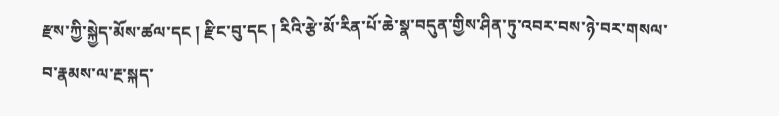རྫས་ཀྱི་སྐྱེད་མོས་ཚལ་དང ། རྫིང་བུ་དང ། རིའི་རྩེ་མོ་རིན་པོ་ཆེ་སྣ་བདུན་གྱིས་ཤིན་ཏུ་འབར་བས་ཉེ་བར་གསལ་བ་རྣམས་ལ་རྔ་སྐད་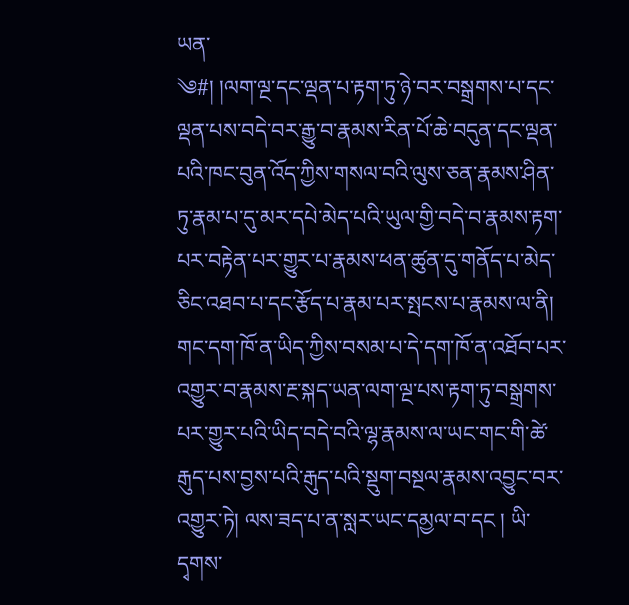ཡན་
༄#། །ལག་ལྔ་དང་ལྡན་པ་རྟག་ཏུ་ཉེ་བར་བསྒྲགས་པ་དང་ལྡན་པས་བདེ་བར་རྒྱུ་བ་རྣམས་རིན་པོ་ཆེ་བདུན་དང་ལྡན་པའི་ཁང་བུན་འོད་ཀྱིས་གསལ་བའི་ལུས་ཅན་རྣམས་ཤིན་ཏུ་རྣམ་པ་དུ་མར་དཔེ་མེད་པའི་ཡུལ་གྱི་བདེ་བ་རྣམས་རྟག་པར་བརྟེན་པར་གྱུར་པ་རྣམས་ཕན་ཚུན་དུ་གནོད་པ་མེད་ཅིང་འཐབ་པ་དང་རྩོད་པ་རྣམ་པར་སྤངས་པ་རྣམས་ལ་ནི། གང་དག་ཁོ་ན་ཡིད་ཀྱིས་བསམ་པ་དེ་དག་ཁོ་ན་འཐོབ་པར་འགྱུར་བ་རྣམས་རྔ་སྐད་ཡན་ལག་ལྔ་པས་རྟག་ཏུ་བསྒྲགས་པར་གྱུར་པའི་ཡིད་བདེ་བའི་ལྷ་རྣམས་ལ་ཡང་གང་གི་ཚེ་རྒུད་པས་བྱས་པའི་རྒུད་པའི་སྡུག་བསྔལ་རྣམས་འབྱུང་བར་འགྱུར་ཏེ། ལས་ཟད་པ་ན་སླར་ཡང་དམྱལ་བ་དང ། ཡི་དྭགས་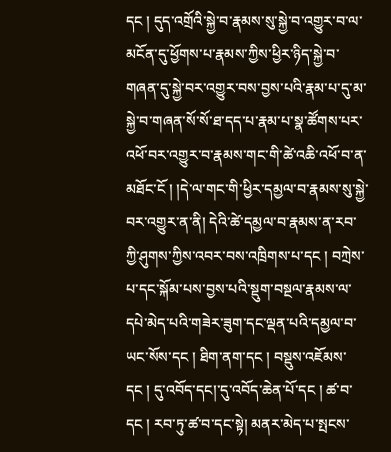དང ། དུད་འགྲོའི་སྐྱེ་བ་རྣམས་སུ་སྐྱེ་བ་འགྱུར་བ་ལ་མངོན་དུ་ཕྱོགས་པ་རྣམས་ཀྱིས་ཕྱིར་ཉིད་སྐྱེ་བ་གཞན་དུ་སྐྱེ་བར་འགྱུར་བས་བྱས་པའི་རྣམ་པ་དུ་མ་སྐྱེ་བ་གཞན་སོ་སོ་ཐ་དད་པ་རྣམ་པ་སྣ་ཚོགས་པར་འཕོ་བར་འགྱུར་བ་རྣམས་གང་གི་ཚེ་འཆི་འཕོ་བ་ན་མཐོང་ངོ ། །དེ་ལ་གང་གི་ཕྱིར་དམྱལ་བ་རྣམས་སུ་སྐྱེ་བར་འགྱུར་ན་ནི། དེའི་ཚེ་དམྱལ་བ་རྣམས་ན་རབ་ཀྱི་ཤུགས་ཀྱིས་འབར་བས་འཁྲིགས་པ་དང ། བཀྲེས་
པ་དང་སྐོམ་པས་བྱས་པའི་སྡུག་བསྔལ་རྣམས་ལ་དཔེ་མེད་པའི་གཟེར་ཟུག་དང་ལྡན་པའི་དམྱལ་བ་ཡང་སོས་དང ། ཐིག་ནག་དང ། བསྡུས་འཇོམས་དང ། དུ་འབོད་དང།་དུ་འབོད་ཆེན་པོ་དང ། ཚ་བ་དང ། རབ་ཏུ་ཚ་བ་དང་སྟེ། མནར་མེད་པ་སྤངས་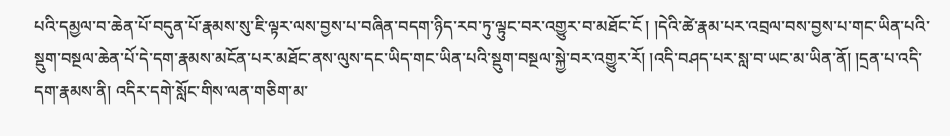པའི་དམྱལ་བ་ཆེན་པོ་བདུན་པོ་རྣམས་སུ་ཇི་ལྟར་ལས་བྱས་པ་བཞིན་བདག་ཉིད་རབ་ཏུ་ལྟུང་བར་འགྱུར་བ་མཐོང་ངོ ། །དེའི་ཚེ་རྣམ་པར་འབྲལ་བས་བྱས་པ་གང་ཡིན་པའི་སྡུག་བསྔལ་ཆེན་པོ་དེ་དག་རྣམས་མངོན་པར་མཐོང་ནས་ལུས་དང་ཡིད་གང་ཡིན་པའི་སྡུག་བསྔལ་སྐྱེ་བར་འགྱུར་རོ། །འདི་བཤད་པར་སླ་བ་ཡང་མ་ཡིན་ནོ། །དྲན་པ་འདི་དག་རྣམས་ནི། འདིར་དགེ་སློང་གིས་ལན་གཅིག་མ་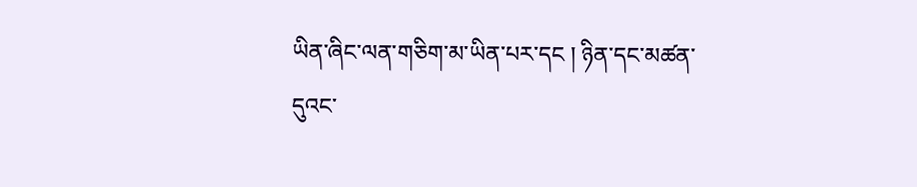ཡིན་ཞིང་ལན་གཅིག་མ་ཡིན་པར་དང ། ཉིན་དང་མཚན་དུའང་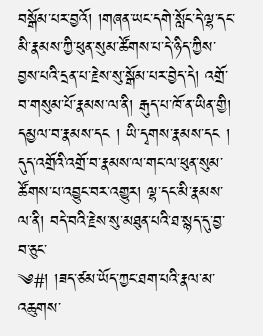བསྒོམ་པར་བྱའོ། །གཞན་ཡང་དགེ་སློང་དེ་ལྷ་དང་མི་རྣམས་ཀྱི་ཕུན་སུམ་ཚོགས་པ་དེ་ཉིད་ཀྱིས་བྱས་པའི་དྲན་པ་རྗེས་སུ་སྒོམ་པར་བྱེད་དེ། འགྲོ་བ་གསུམ་པོ་རྣམས་ལ་ནི། རྒུད་པ་ཁོ་ན་ཡིན་གྱི། དམྱལ་བ་རྣམས་དང ། ཡི་དྭགས་རྣམས་དང ། དུད་འགྲོའི་འགྲོ་བ་རྣམས་ལ་གང་ལ་ཕུན་སུམ་ཚོགས་པ་འབྱུང་བར་འགྱུར། ལྷ་དང་མི་རྣམས་ལ་ནི། བདེ་བའི་རྗེས་སུ་མཐུན་པའི་ཐ་སྙད་དུ་བྱ་བ་ཅུང་
༄#། །ཟད་ཙམ་ཡོད་ཀྱང་ཐག་པའི་རྣལ་མ་འཆུགས་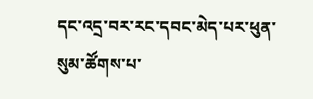དང་འདྲ་བར་རང་དབང་མེད་པར་ཕུན་སུམ་ཚོགས་པ་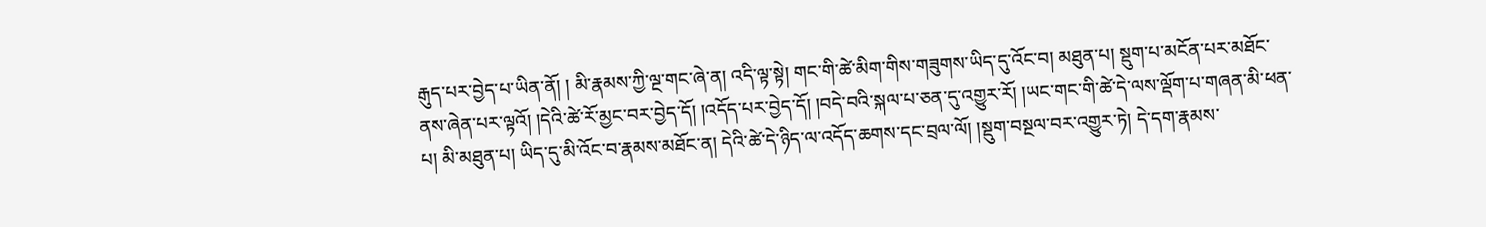རྒུད་པར་བྱེད་པ་ཡིན་ནོ། ། མི་རྣམས་ཀྱི་ལྔ་གང་ཞེ་ན། འདི་ལྟ་སྟེ། གང་གི་ཚེ་མིག་གིས་གཟུགས་ཡིད་དུ་འོང་བ། མཐུན་པ། སྡུག་པ་མངོན་པར་མཐོང་ནས་ཞེན་པར་ལྟའོ། །དེའི་ཚེ་རོ་མྱང་བར་བྱེད་དོ། །འདོད་པར་བྱེད་དོ། །བདེ་བའི་སྐལ་པ་ཅན་དུ་འགྱུར་རོ། །ཡང་གང་གི་ཚེ་དེ་ལས་ལྡོག་པ་གཞན་མི་ཕན་པ། མི་མཐུན་པ། ཡིད་དུ་མི་འོང་བ་རྣམས་མཐོང་ན། དེའི་ཚེ་དེ་ཉིད་ལ་འདོད་ཆགས་དང་བྲལ་ལོ། །སྡུག་བསྔལ་བར་འགྱུར་ཏེ། དེ་དག་རྣམས་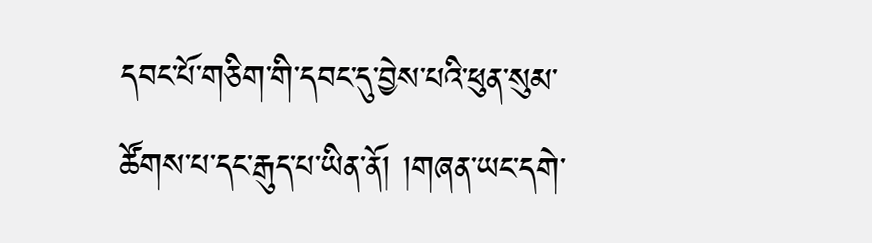དབང་པོ་གཅིག་གི་དབང་དུ་བྱེས་པའི་ཕུན་སུམ་ཚོགས་པ་དང་རྒུད་པ་ཡིན་ནོ། །གཞན་ཡང་དགེ་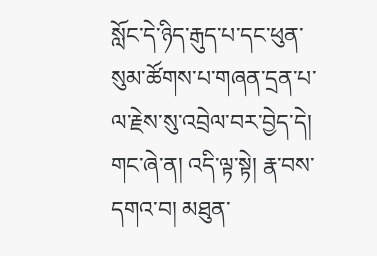སློང་དེ་ཉིད་རྒུད་པ་དང་ཕུན་སུམ་ཚོགས་པ་གཞན་དྲན་པ་ལ་རྗེས་སུ་འབྲེལ་བར་བྱེད་དེ། གང་ཞེ་ན། འདི་ལྟ་སྟེ། རྣ་བས་དགའ་བ། མཐུན་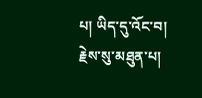པ། ཡིད་དུ་འོང་བ། རྗེས་སུ་མཐུན་པ།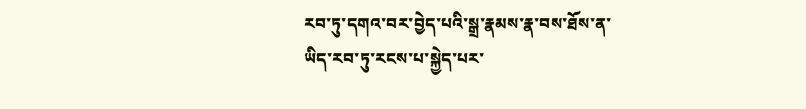རབ་ཏུ་དགའ་བར་བྱེད་པའི་སྒྲ་རྣམས་རྣ་བས་ཐོས་ན་ཡིད་རབ་ཏུ་རངས་པ་སྐྱེད་པར་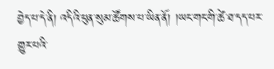བྱེད་པ་དེ་ནི། འདིའི་ཕུན་སུམ་ཚོགས་པ་ཡིན་ནོ། །ཡང་གང་གི་ཚེ་ཐ་དད་པར་གྱུར་པའི་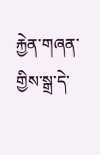རྐྱེན་གཞན་གྱིས་སྒྲ་དེ་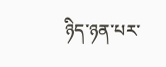ཉིད་ཉན་པར་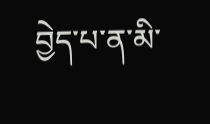བྱེད་པ་ན་མི་